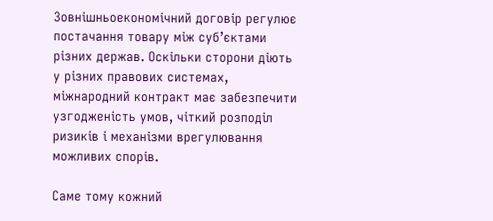Зовнішньоекономічний договір регулює постачання товару між суб’єктами різних держав. Оскільки сторони діють у різних правових системах, міжнародний контракт має забезпечити узгодженість умов, чіткий розподіл ризиків і механізми врегулювання можливих спорів.

Саме тому кожний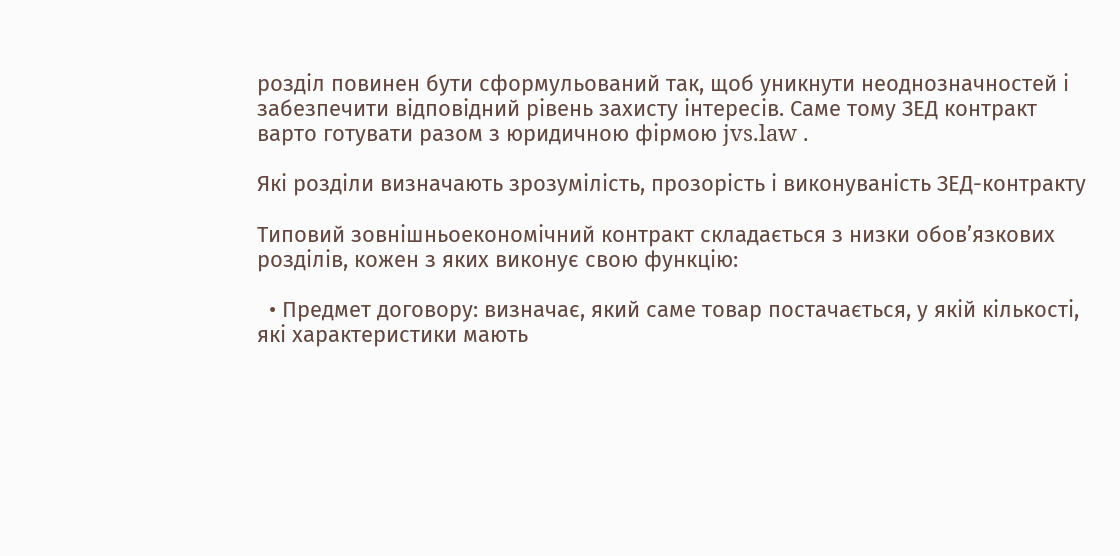розділ повинен бути сформульований так, щоб уникнути неоднозначностей і забезпечити відповідний рівень захисту інтересів. Саме тому ЗЕД контракт варто готувати разом з юридичною фірмою jvs.law .

Які розділи визначають зрозумілість, прозорість і виконуваність ЗЕД-контракту

Типовий зовнішньоекономічний контракт складається з низки обов’язкових розділів, кожен з яких виконує свою функцію:

  • Предмет договору: визначає, який саме товар постачається, у якій кількості, які характеристики мають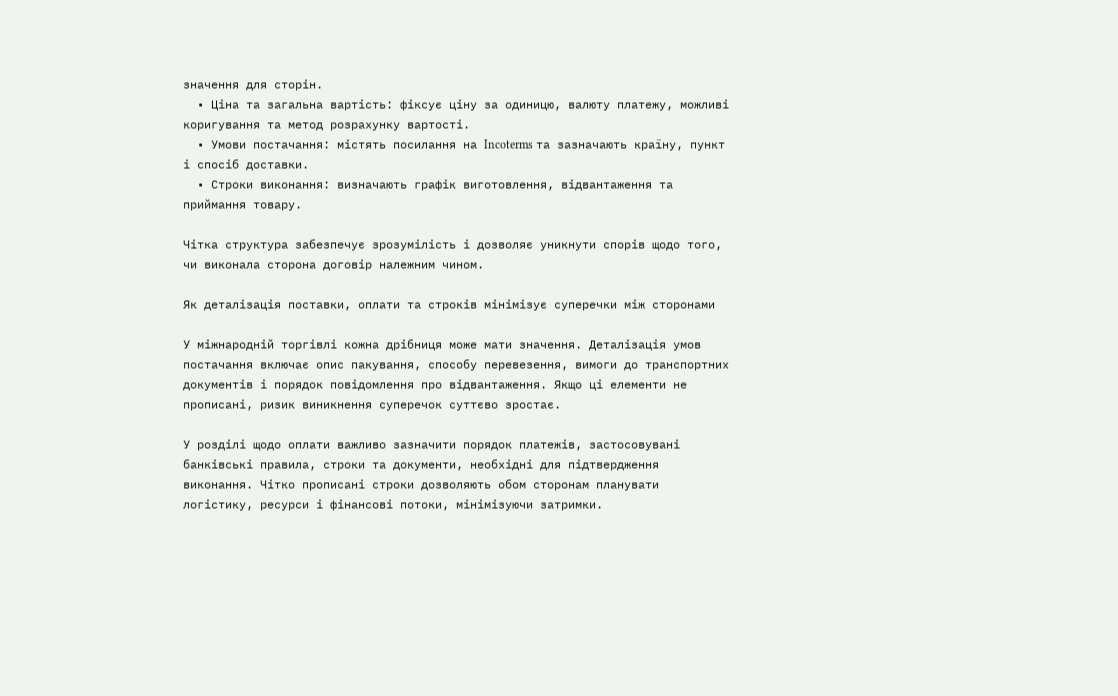значення для сторін.
  • Ціна та загальна вартість: фіксує ціну за одиницю, валюту платежу, можливі коригування та метод розрахунку вартості.
  • Умови постачання: містять посилання на Incoterms та зазначають країну, пункт і спосіб доставки.
  • Строки виконання: визначають графік виготовлення, відвантаження та приймання товару.

Чітка структура забезпечує зрозумілість і дозволяє уникнути спорів щодо того, чи виконала сторона договір належним чином.

Як деталізація поставки, оплати та строків мінімізує суперечки між сторонами

У міжнародній торгівлі кожна дрібниця може мати значення. Деталізація умов постачання включає опис пакування, способу перевезення, вимоги до транспортних документів і порядок повідомлення про відвантаження. Якщо ці елементи не прописані, ризик виникнення суперечок суттєво зростає.

У розділі щодо оплати важливо зазначити порядок платежів, застосовувані банківські правила, строки та документи, необхідні для підтвердження виконання. Чітко прописані строки дозволяють обом сторонам планувати логістику, ресурси і фінансові потоки, мінімізуючи затримки.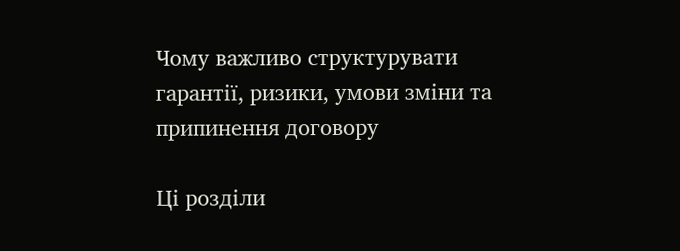Чому важливо структурувати гарантії, ризики, умови зміни та припинення договору

Ці розділи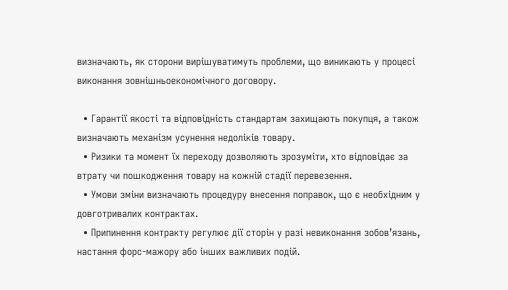визначають, як сторони вирішуватимуть проблеми, що виникають у процесі виконання зовнішньоекономічного договору.

  • Гарантії якості та відповідність стандартам захищають покупця, а також визначають механізм усунення недоліків товару.
  • Ризики та момент їх переходу дозволяють зрозуміти, хто відповідає за втрату чи пошкодження товару на кожній стадії перевезення.
  • Умови зміни визначають процедуру внесення поправок, що є необхідним у довготривалих контрактах.
  • Припинення контракту регулює дії сторін у разі невиконання зобов’язань, настання форс-мажору або інших важливих подій.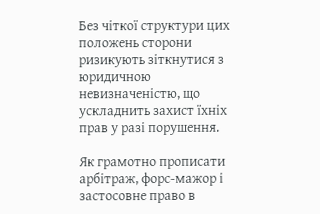Без чіткої структури цих положень сторони ризикують зіткнутися з юридичною невизначеністю, що ускладнить захист їхніх прав у разі порушення.

Як грамотно прописати арбітраж, форс-мажор і застосовне право в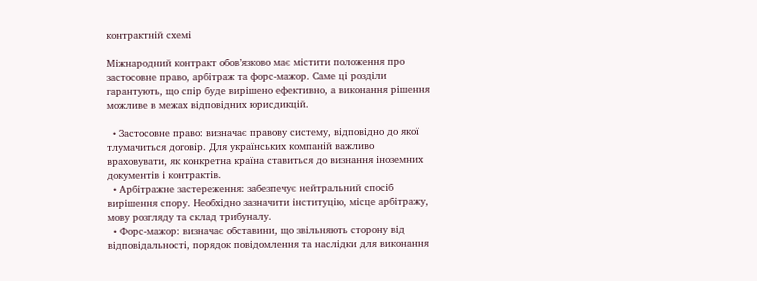контрактній схемі

Міжнародний контракт обов’язково має містити положення про застосовне право, арбітраж та форс-мажор. Саме ці розділи гарантують, що спір буде вирішено ефективно, а виконання рішення можливе в межах відповідних юрисдикцій.

  • Застосовне право: визначає правову систему, відповідно до якої тлумачиться договір. Для українських компаній важливо враховувати, як конкретна країна ставиться до визнання іноземних документів і контрактів.
  • Арбітражне застереження: забезпечує нейтральний спосіб вирішення спору. Необхідно зазначити інституцію, місце арбітражу, мову розгляду та склад трибуналу.
  • Форс-мажор: визначає обставини, що звільняють сторону від відповідальності, порядок повідомлення та наслідки для виконання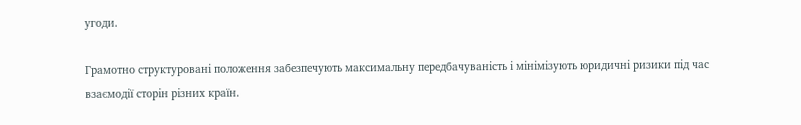угоди.

Грамотно структуровані положення забезпечують максимальну передбачуваність і мінімізують юридичні ризики під час взаємодії сторін різних країн.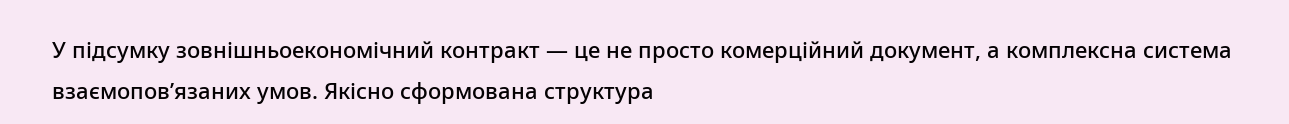У підсумку зовнішньоекономічний контракт — це не просто комерційний документ, а комплексна система взаємопов’язаних умов. Якісно сформована структура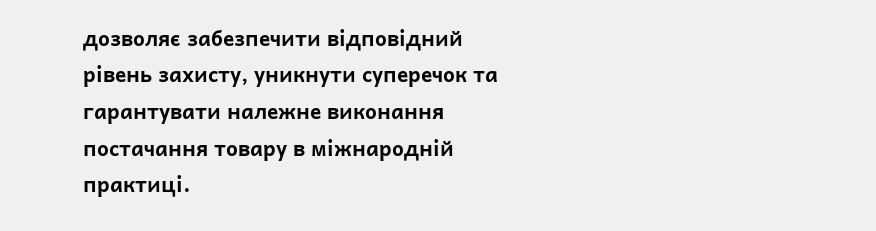дозволяє забезпечити відповідний рівень захисту, уникнути суперечок та гарантувати належне виконання постачання товару в міжнародній практиці.